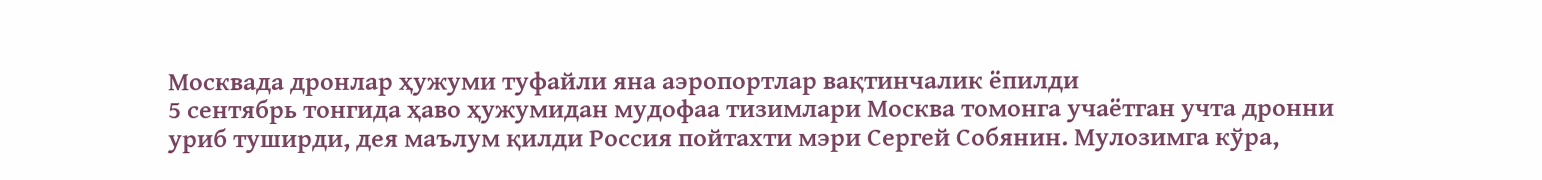Москвада дронлар ҳужуми туфайли яна аэропортлар вақтинчалик ёпилди
5 сентябрь тонгида ҳаво ҳужумидан мудофаа тизимлари Москва томонга учаётган учта дронни уриб туширди, дея маълум қилди Россия пойтахти мэри Сергей Собянин. Мулозимга кўра,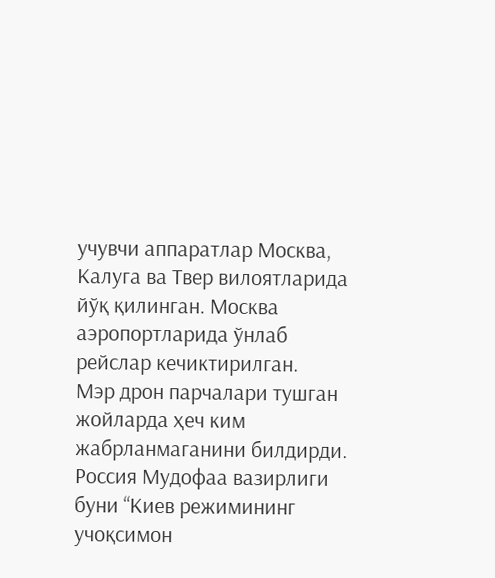учувчи аппаратлар Москва, Калуга ва Твер вилоятларида йўқ қилинган. Москва аэропортларида ўнлаб рейслар кечиктирилган.
Мэр дрон парчалари тушган жойларда ҳеч ким жабрланмаганини билдирди.
Россия Мудофаа вазирлиги буни “Киев режимининг учоқсимон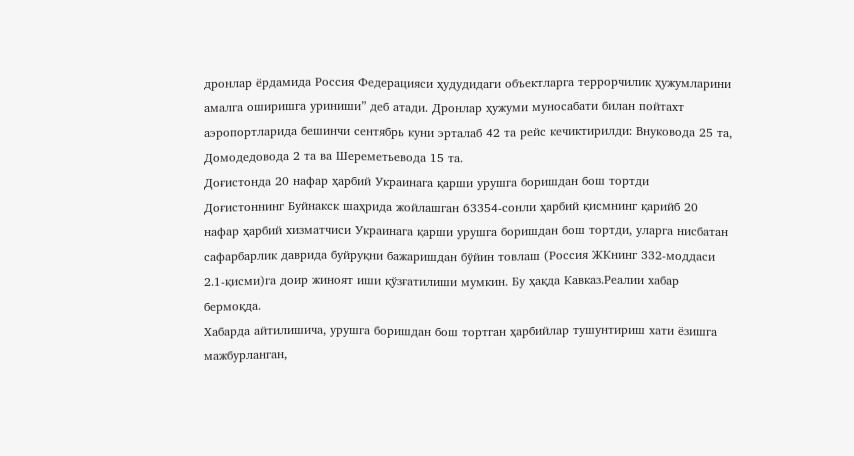дронлар ёрдамида Россия Федерацияси ҳудудидаги объектларга террорчилик ҳужумларини амалга оширишга уриниши” деб атади. Дронлар ҳужуми муносабати билан пойтахт аэропортларида бешинчи сентябрь куни эрталаб 42 та рейс кечиктирилди: Внуковода 25 та, Домодедовода 2 та ва Шереметьевода 15 та.
Доғистонда 20 нафар ҳарбий Украинага қарши урушга боришдан бош тортди
Доғистоннинг Буйнакск шаҳрида жойлашган 63354-сонли ҳарбий қисмнинг қарийб 20 нафар ҳарбий хизматчиси Украинага қарши урушга боришдан бош тортди, уларга нисбатан сафарбарлик даврида буйруқни бажаришдан бўйин товлаш (Россия ЖКнинг 332-моддаси 2.1-қисми)га доир жиноят иши қўзғатилиши мумкин. Бу ҳақда Кавказ.Реалии хабар бермоқда.
Хабарда айтилишича, урушга боришдан бош тортган ҳарбийлар тушунтириш хати ёзишга мажбурланган,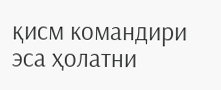қисм командири эса ҳолатни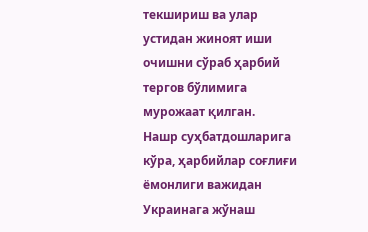текшириш ва улар устидан жиноят иши очишни сўраб ҳарбий тергов бўлимига мурожаат қилган.
Нашр суҳбатдошларига кўра, ҳарбийлар соғлиғи ёмонлиги важидан Украинага жўнаш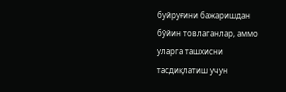буйруғини бажаришдан бўйин товлаганлар, аммо уларга ташхисни тасдиқлатиш учун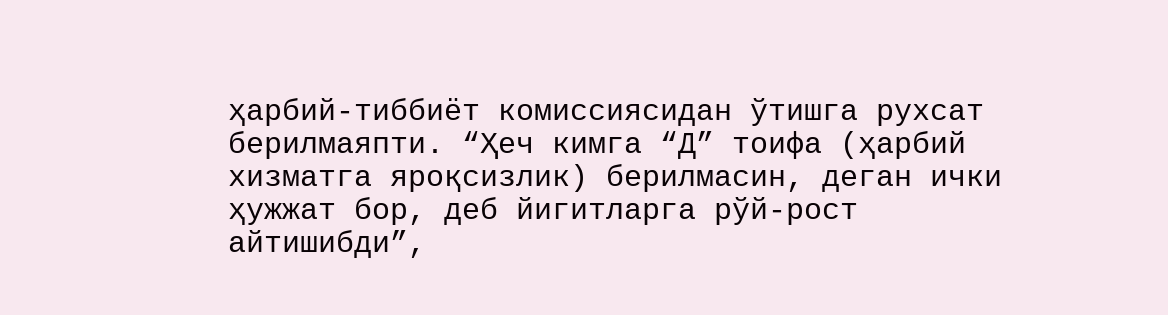ҳарбий-тиббиёт комиссиясидан ўтишга рухсат берилмаяпти. “Ҳеч кимга “Д” тоифа (ҳарбий хизматга яроқсизлик) берилмасин, деган ички ҳужжат бор, деб йигитларга рўй-рост айтишибди”,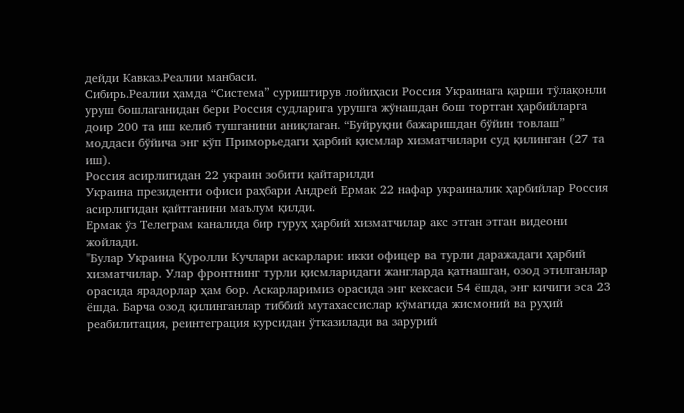дейди Кавказ.Реалии манбаси.
Сибирь.Реалии ҳамда “Система” суриштирув лойиҳаси Россия Украинага қарши тўлақонли уруш бошлаганидан бери Россия судларига урушга жўнашдан бош тортган ҳарбийларга доир 200 та иш келиб тушганини аниқлаган. “Буйруқни бажаришдан бўйин товлаш” моддаси бўйича энг кўп Приморьедаги ҳарбий қисмлар хизматчилари суд қилинган (27 та иш).
Россия асирлигидан 22 украин зобити қайтарилди
Украина президенти офиси раҳбари Андрей Ермак 22 нафар украиналик ҳарбийлар Россия асирлигидан қайтганини маълум қилди.
Ермак ўз Телеграм каналида бир гуруҳ ҳарбий хизматчилар акс этган этган видеони жойлади.
"Булар Украина Қуролли Кучлари аскарлари: икки офицер ва турли даражадаги ҳарбий хизматчилар. Улар фронтнинг турли қисмларидаги жангларда қатнашган, озод этилганлар орасида ярадорлар ҳам бор. Аскарларимиз орасида энг кексаси 54 ёшда, энг кичиги эса 23 ёшда. Барча озод қилинганлар тиббий мутахассислар кўмагида жисмоний ва руҳий реабилитация, реинтеграция курсидан ўтказилади ва зарурий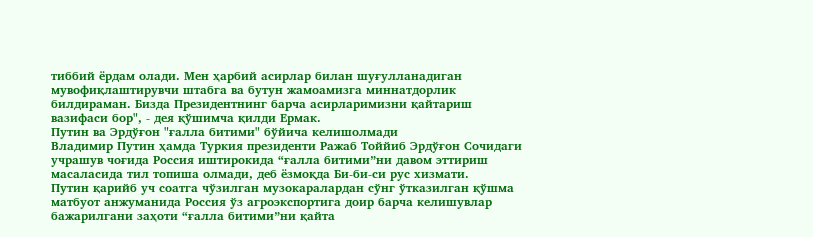тиббий ёрдам олади. Мен ҳарбий асирлар билан шуғулланадиган мувофиқлаштирувчи штабга ва бутун жамоамизга миннатдорлик билдираман. Бизда Президентнинг барча асирларимизни қайтариш вазифаси бор", - дея қўшимча қилди Ермак.
Путин ва Эрдўғон "ғалла битими" бўйича келишолмади
Владимир Путин ҳамда Туркия президенти Ражаб Тоййиб Эрдўғон Сочидаги учрашув чоғида Россия иштирокида “ғалла битими”ни давом эттириш масаласида тил топиша олмади, деб ёзмоқда Би-би-си рус хизмати.
Путин қарийб уч соатга чўзилган музокаралардан сўнг ўтказилган қўшма матбуот анжуманида Россия ўз агроэкспортига доир барча келишувлар бажарилгани заҳоти “ғалла битими”ни қайта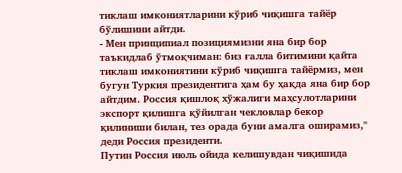тиклаш имкониятларини кўриб чиқишга тайёр бўлишини айтди.
- Мен принципиал позициямизни яна бир бор таъкидлаб ўтмоқчиман: биз ғалла битимини қайта тиклаш имкониятини кўриб чиқишга тайёрмиз, мен бугун Туркия президентига ҳам бу ҳақда яна бир бор айтдим. Россия қишлоқ хўжалиги маҳсулотларини экспорт қилишга қўйилган чекловлар бекор қилиниши билан, тез орада буни амалга оширамиз," деди Россия президенти.
Путин Россия июль ойида келишувдан чиқишида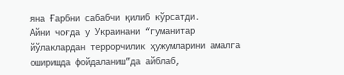яна Ғарбни сабабчи қилиб кўрсатди.
Айни чоғда у Украинани “гуманитар йўлаклардан террорчилик ҳужумларини амалга оширишда фойдаланиш”да айблаб,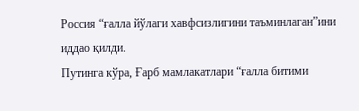Россия “ғалла йўлаги хавфсизлигини таъминлаган”ини иддао қилди.
Путинга кўра, Ғарб мамлакатлари “ғалла битими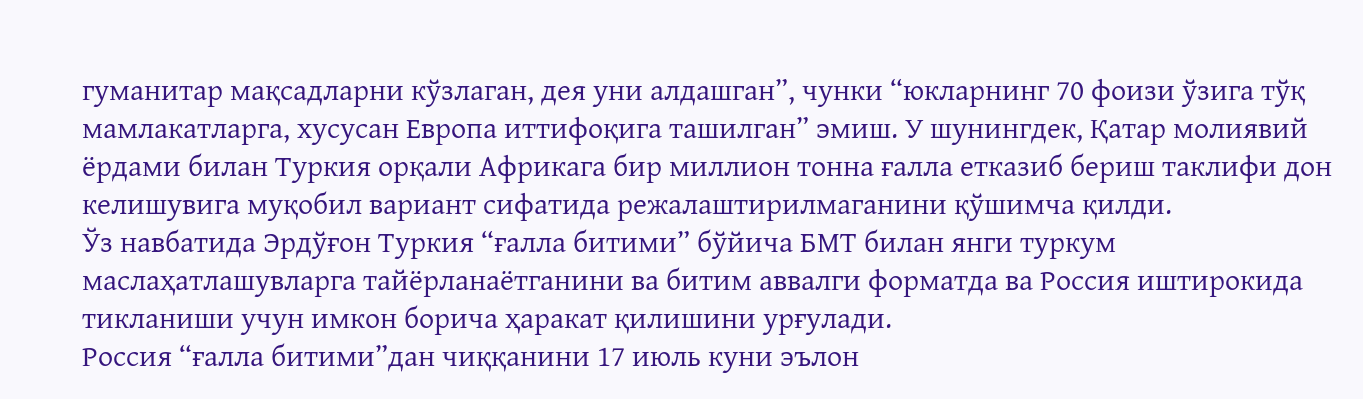гуманитар мақсадларни кўзлаган, дея уни алдашган”, чунки “юкларнинг 70 фоизи ўзига тўқ мамлакатларга, хусусан Европа иттифоқига ташилган” эмиш. У шунингдек, Қатар молиявий ёрдами билан Туркия орқали Африкага бир миллион тонна ғалла етказиб бериш таклифи дон келишувига муқобил вариант сифатида режалаштирилмаганини қўшимча қилди.
Ўз навбатида Эрдўғон Туркия “ғалла битими” бўйича БМТ билан янги туркум маслаҳатлашувларга тайёрланаётганини ва битим аввалги форматда ва Россия иштирокида тикланиши учун имкон борича ҳаракат қилишини урғулади.
Россия “ғалла битими”дан чиққанини 17 июль куни эълон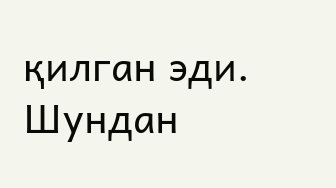қилган эди. Шундан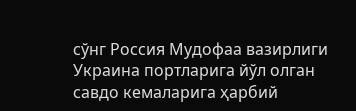сўнг Россия Мудофаа вазирлиги Украина портларига йўл олган савдо кемаларига ҳарбий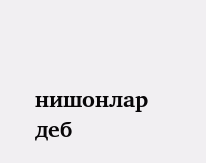нишонлар деб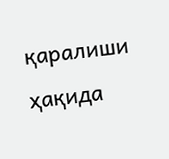қаралиши ҳақида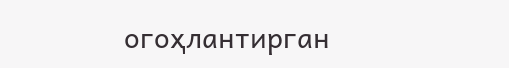огоҳлантирган